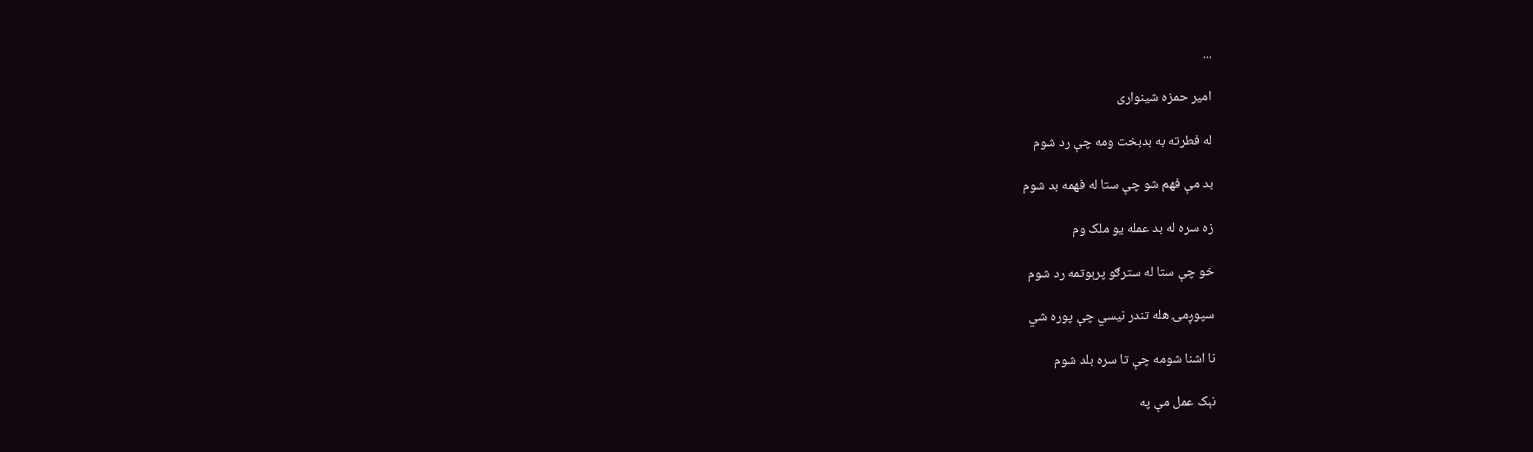...

امیر حمزہ شینواری

له فطرته به بدبخت ومه چې رد شوم

بد مې فهم شو چې ستا له فهمه بد شوم

زه سره له بد عمله يو ملک وم

خو چې ستا له سترګو پرېوتمه رد شوم

سپوږمۍ هله تندر نيسي چې پوره شي

نا اشنا شومه چې تا سره بلد شوم

نېک عمل مې په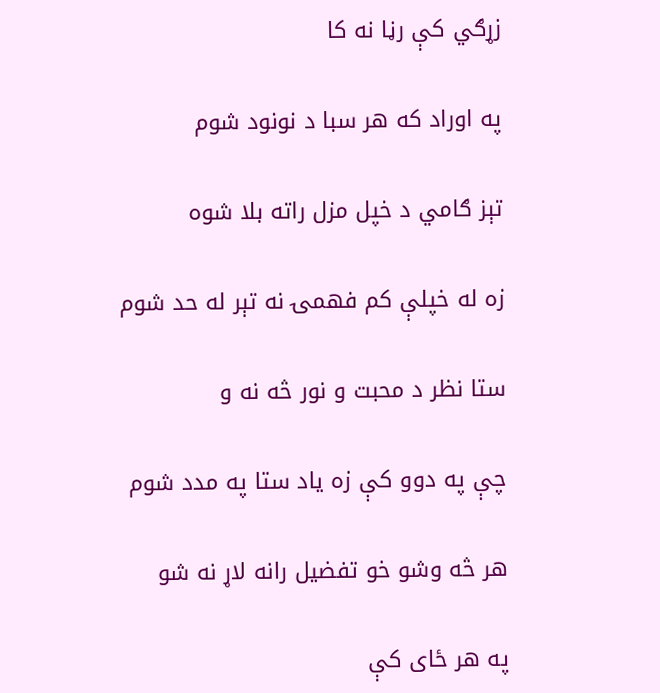زړګي کې رڼا نه کا

په اوراد که هر سبا د نونود شوم

تېز ګامي د خپل مزل راته بلا شوه

زه له خپلې کم فهمۍ نه تېر له حد شوم

ستا نظر د محبت و نور څه نه و

چې په دوو کې زه ياد ستا په مدد شوم

هر څه وشو خو تفضيل رانه لاړ نه شو

په هر ځای کې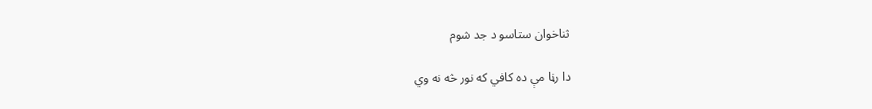ثناخوان ستاسو د جد شوم

دا رڼا مې ده کافي که نور څه نه وي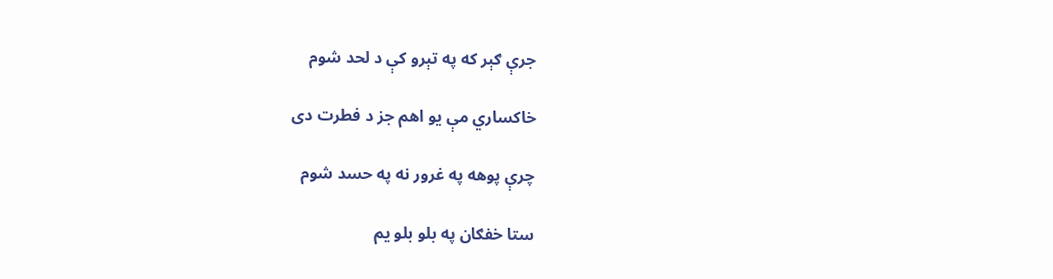جرې ګېر که په تېرو کې د لحد شوم

خاکساري مې يو اهم جز د فطرت دی

چرې پوهه په غرور نه په حسد شوم

ستا خفګان په بلو بلو يم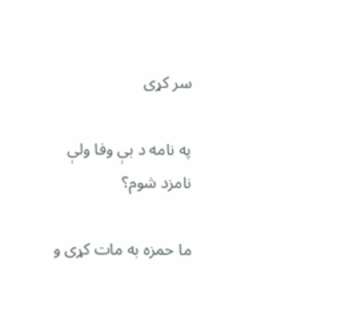سر کړی

په نامه د بې وفا ولې نامزد شوم؟

ما حمزه به مات کړی و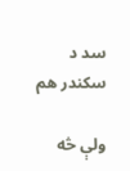سد د سکندر هم

ولې څه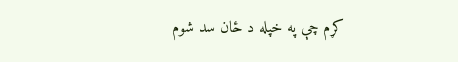کړم چې په خپله د ځان سد شوم